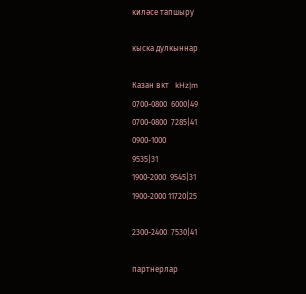киләсе тапшыру

кыска дулкыннар

Казан вкт   kHz|m
0700-0800  6000|49
0700-0800  7285|41
0900-1000
9535|31
1900-2000  9545|31
1900-2000 11720|25

2300-2400  7530|41

партнерлар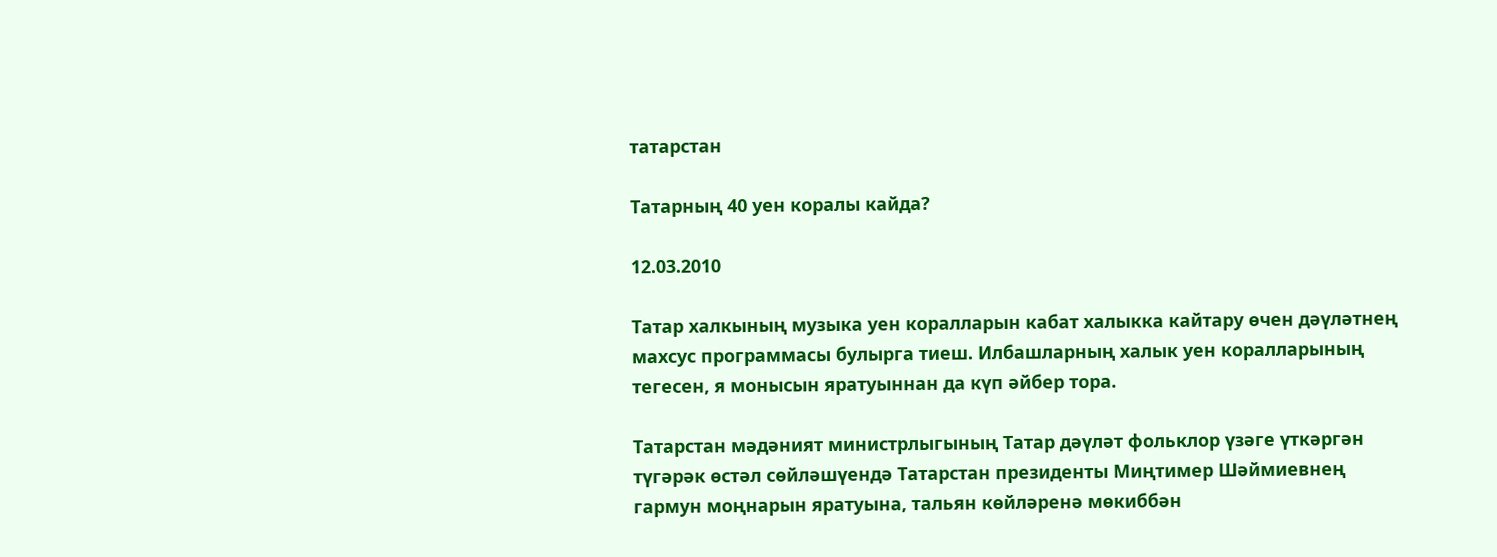татарстан

Татарның 40 уен коралы кайда?

12.03.2010

Татар халкының музыка уен коралларын кабат халыкка кайтару өчен дәүләтнең махсус программасы булырга тиеш. Илбашларның халык уен коралларының тегесен, я монысын яратуыннан да күп әйбер тора.

Татарстан мәдәният министрлыгының Татар дәүләт фольклор үзәге үткәргән түгәрәк өстәл сөйләшүендә Татарстан президенты Миңтимер Шәймиевнең гармун моңнарын яратуына, тальян көйләренә мөкиббән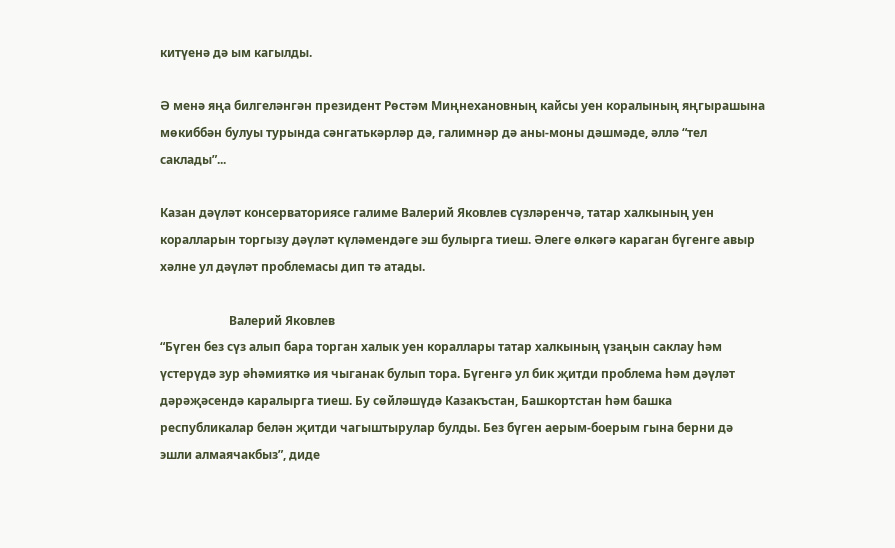китүенә дә ым кагылды.

Ә менә яңа билгеләнгән президент Рөстәм Миңнехановның кайсы уен коралының яңгырашына мөкиббән булуы турында сәнгатькәрләр дә, галимнәр дә аны-моны дәшмәде, әллә “тел саклады”...

Казан дәүләт консерваториясе галиме Валерий Яковлев сүзләренчә, татар халкының уен коралларын торгызу дәүләт күләмендәге эш булырга тиеш. Әлеге өлкәгә караган бүгенге авыр хәлне ул дәүләт проблемасы дип тә атады.

                       Валерий Яковлев
“Бүген без сүз алып бара торган халык уен кораллары татар халкының үзаңын саклау һәм үстерүдә зур әһәмияткә ия чыганак булып тора. Бүгенгә ул бик җитди проблема һәм дәүләт дәрәҗәсендә каралырга тиеш. Бу сөйләшүдә Казакъстан, Башкортстан һәм башка республикалар белән җитди чагыштырулар булды. Без бүген аерым-боерым гына берни дә эшли алмаячакбыз”, диде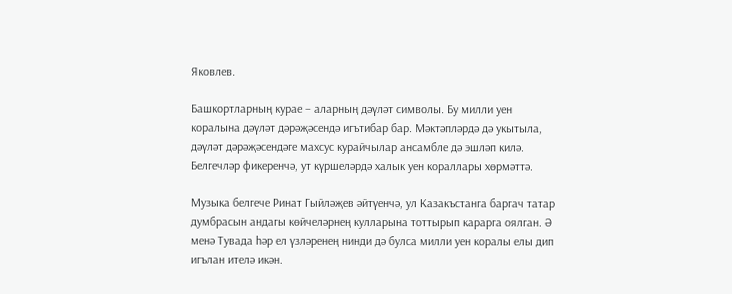Яковлев.

Башкортларның курае – аларның дәүләт символы. Бу милли уен коралына дәүләт дәрәҗәсендә игътибар бар. Мәктәпләрдә дә укытыла, дәүләт дәрәҗәсендәге махсус курайчылар ансамбле дә эшләп килә. Белгечләр фикеренчә, ут күршеләрдә халык уен кораллары хөрмәттә.

Музыка белгече Ринат Гыйләҗев әйтүенчә, ул Казакъстанга баргач татар думбрасын андагы көйчеләрнең кулларына тоттырып карарга оялган. Ә менә Тувада һәр ел үзләренең нинди дә булса милли уен коралы елы дип игълан ителә икән.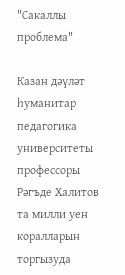"Сакаллы проблема"

Казан дәүләт һуманитар педагогика университеты профессоры Рәгъде Халитов та милли уен коралларын торгызуда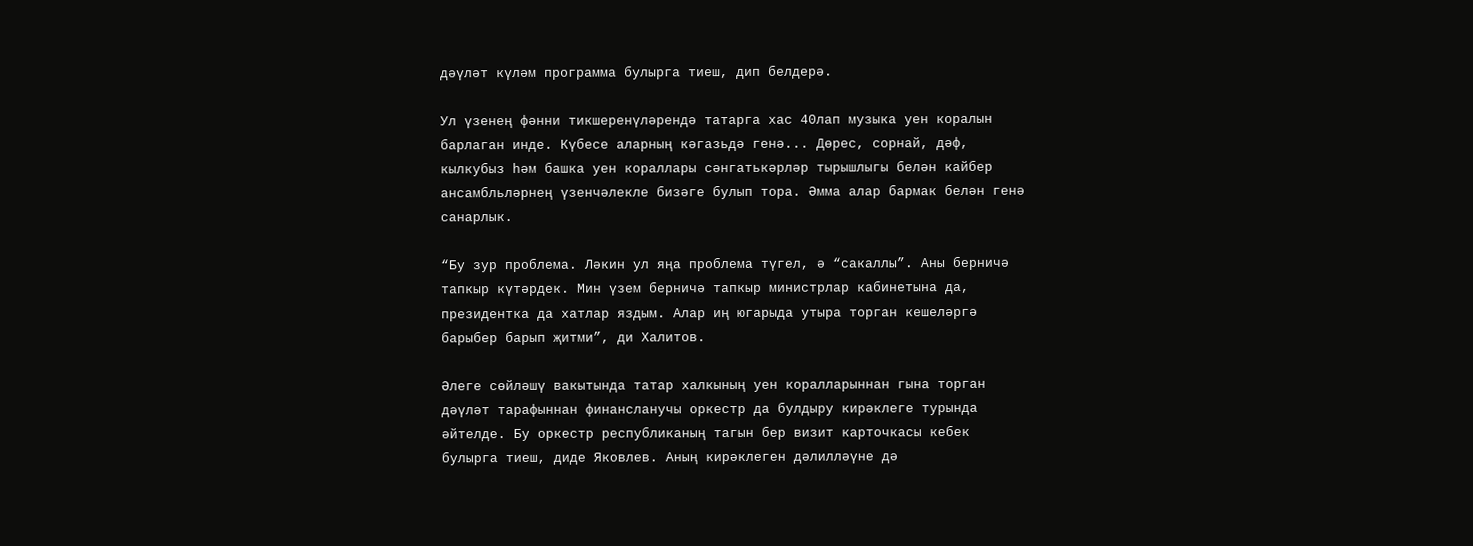дәүләт күләм программа булырга тиеш, дип белдерә.

Ул үзенең фәнни тикшеренүләрендә татарга хас 40лап музыка уен коралын барлаган инде. Күбесе аларның кәгазьдә генә... Дөрес, сорнай, дәф, кылкубыз һәм башка уен кораллары сәнгатькәрләр тырышлыгы белән кайбер ансамбльләрнең үзенчәлекле бизәге булып тора. Әмма алар бармак белән генә санарлык.

“Бу зур проблема. Ләкин ул яңа проблема түгел, ә “сакаллы”. Аны берничә тапкыр күтәрдек. Мин үзем берничә тапкыр министрлар кабинетына да, президентка да хатлар яздым. Алар иң югарыда утыра торган кешеләргә барыбер барып җитми”, ди Халитов.

Әлеге сөйләшү вакытында татар халкының уен коралларыннан гына торган дәүләт тарафыннан финансланучы оркестр да булдыру кирәклеге турында әйтелде. Бу оркестр республиканың тагын бер визит карточкасы кебек булырга тиеш, диде Яковлев. Аның кирәклеген дәлилләүне дә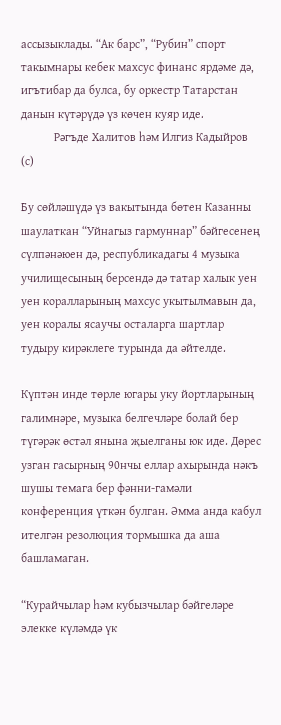ассызыклады. “Ак барс”, “Рубин” спорт такымнары кебек махсус финанс ярдәме дә, игътибар да булса, бу оркестр Татарстан данын күтәрүдә үз көчен куяр иде.
           Рәгъде Халитов һәм Илгиз Кадыйров (с)

Бу сөйләшүдә үз вакытында бөтен Казанны шаулаткан “Уйнагыз гармуннар” бәйгесенең сүлпәнәюен дә, республикадагы 4 музыка училищесының берсендә дә татар халык уен уен коралларының махсус укытылмавын да, уен коралы ясаучы осталарга шартлар тудыру кирәклеге турында да әйтелде.

Күптән инде төрле югары уку йортларының галимнәре, музыка белгечләре болай бер түгәрәк өстәл янына җыелганы юк иде. Дөрес узган гасырның 90нчы еллар ахырында нәкъ шушы темага бер фәнни-гамәли конференция үткән булган. Әмма анда кабул ителгән резолюция тормышка да аша башламаган.

“Курайчылар һәм кубызчылар бәйгеләре элекке күләмдә үк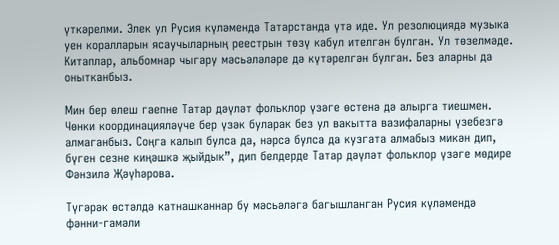үткәрелми. Элек ул Русия күләмендә Татарстанда үтә иде. Ул резолюциядә музыка уен коралларын ясаучыларның реестрын төзү кабул ителгән булган. Ул төзелмәде. Китаплар, альбомнар чыгару мәсьәләләре дә күтәрелгән булган. Без аларны да онытканбыз.

Мин бер өлеш гаепне Татар дәүләт фольклор үзәге өстенә дә алырга тиешмен. Чөнки координацияләүче бер үзәк буларак без ул вакытта вазифаларны үзебезгә алмаганбыз. Соңга калып булса да, нәрсә булса да кузгата алмабыз микән дип, бүген сезне киңәшкә җыйдык”, дип белдерде Татар дәүләт фольклор үзәге мөдире Фәнзилә Җәүһәрова.

Түгәрәк өстәлдә катнашканнар бу мәсьәләгә багышланган Русия күләмендә фәнни-гамәли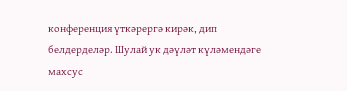конференция үткәрергә кирәк, дип белдерделәр. Шулай ук дәүләт күләмендәге махсус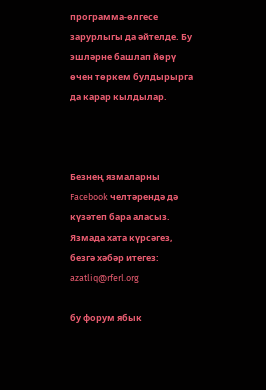программа-өлгесе зарурлыгы да әйтелде. Бу эшләрне башлап йөрү өчен төркем булдырырга да карар кылдылар.



Безнең язмаларны Facebook челтәрендә дә күзәтеп бара аласыз.
Язмада хата күрсәгез, безгә хәбәр итегез: azatliq@rferl.org

бу форум ябык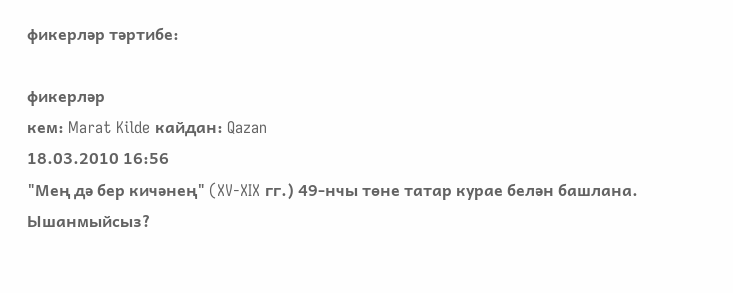фикерләр тәртибе:

фикерләр
кем: Marat Kilde кайдан: Qazan
18.03.2010 16:56
"Мең дә бер кичәнең" (XV-XIX гг.) 49-нчы төне татар курае белән башлана. Ышанмыйсыз?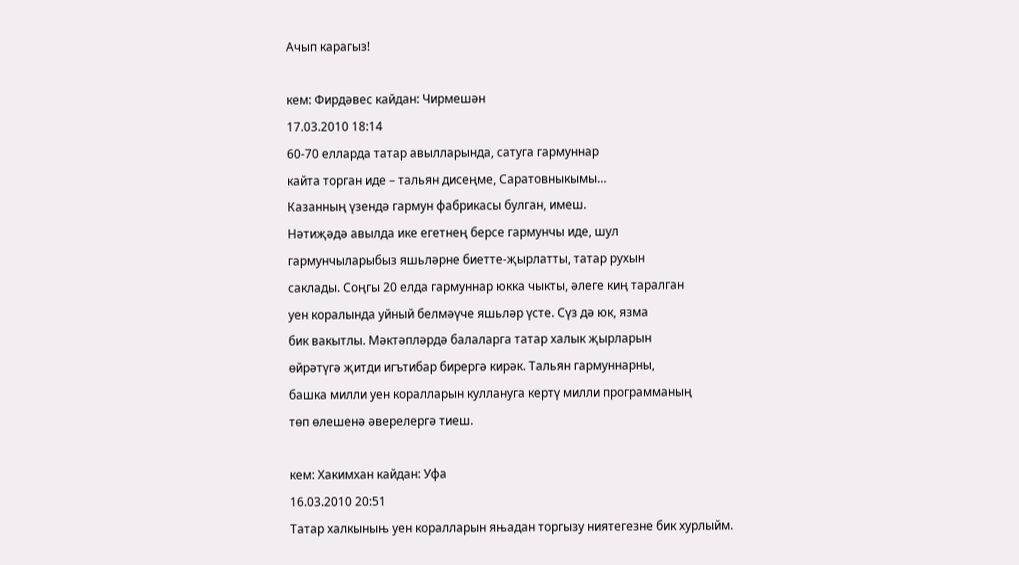Ачып карагыз!

кем: Фирдәвес кайдан: Чирмешән
17.03.2010 18:14
60-70 елларда татар авылларында, сатуга гармуннар
кайта торган иде – тальян дисеңме, Саратовныкымы…
Казанның үзендә гармун фабрикасы булган, имеш.
Нәтиҗәдә авылда ике егетнең берсе гармунчы иде, шул
гармунчыларыбыз яшьләрне биетте-җырлатты, татар рухын
саклады. Соңгы 20 елда гармуннар юкка чыкты, әлеге киң таралган
уен коралында уйный белмәүче яшьләр үсте. Сүз дә юк, язма
бик вакытлы. Мәктәпләрдә балаларга татар халык җырларын
өйрәтүгә җитди игътибар бирергә кирәк. Тальян гармуннарны,
башка милли уен коралларын куллануга кертү милли программаның
төп өлешенә әверелергә тиеш.

кем: Хакимхан кайдан: Уфа
16.03.2010 20:51
Татар халкыныњ уен коралларын яњадан торгызу ниятегезне бик хурлыйм.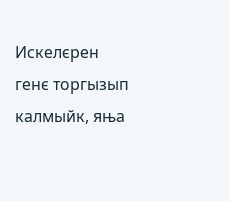Искелєрен генє торгызып калмыйк, яња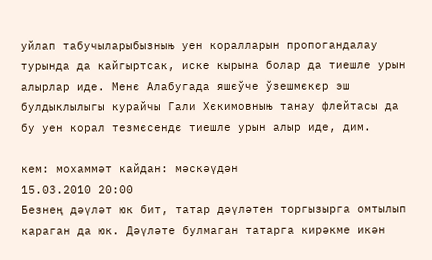уйлап табучыларыбызныњ уен коралларын пропогандалау турында да кайгыртсак, иске кырына болар да тиешле урын алырлар иде. Менє Алабугада яшєўче ўзешмєкєр эш булдыклылыгы курайчы Гали Хєкимовныњ танау флейтасы да бу уен корал тезмєсендє тиешле урын алыр иде, дим.

кем: мохаммәт кайдан: мәскәүдән
15.03.2010 20:00
Безнең дәүләт юк бит, татар дәүләтен торгызырга омтылып караган да юк. Дәүләте булмаган татарга кирәкме икән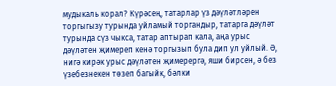мудыкаль корал? Күрәсең, татарлар үз дәүләтләрен торгыгызу турында уйламый торгандыр, татарга дәүләт турында сүз чыкса, татар аптырап кала, аңа урыс дәүләтен җимереп кенә торгызып була дип ул уйлый. Ә, нигә кирәк урыс дәүләтен җимерергә, яши бирсен, ә без үзебезнекен төзеп багыйк, бәлки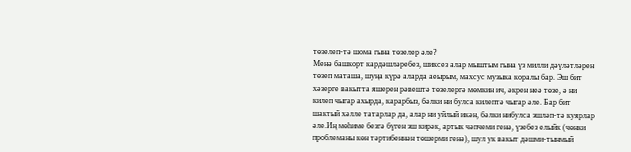төзелеп-тә шома гына төзелер әле?
Менә башкорт кардәшләребез, шиксез алар мыштым гына үз милли дәүләтләрен төзеп маташа, шуңа күрә аларда аеырым, махсус музыка коралы бар. Эш бит хәзерге вакытта яшерен рәвештә төзелергә мөмкин ич, әкрен неә төзе, ә ни килеп чыгар ахырда, карарбыз, бәлки ни булса килептә чыгар әле. Бар бит шактый хәлле татарлар да, алар ни уйлый икән, бәлки нибулса эшләп-тә куярлар әле.Иң мөһиме безгә бүген эш кирәк, артык чәпчеми генә, үзебез елыйк (чөнки проблеманы көн тәртибеннән төшерми генә), шул ук вакыт дәшми-тынмый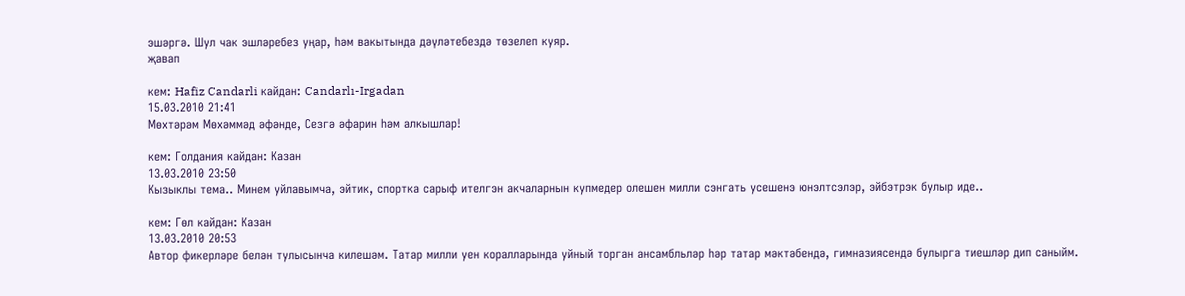эшәргә. Шул чак эшләребез уңар, һәм вакытында дәүләтебездә төзелеп куяр.
җавап

кем: Hafiz Candarli кайдан: Candarlı-Irgadan
15.03.2010 21:41
Мөхтәрәм Мөхәммәд әфәнде, Сезгә әфарин һәм алкышлар!

кем: Голдания кайдан: Казан
13.03.2010 23:50
Кызыклы тема.. Минем уйлавымча, эйтик, спортка сарыф ителгэн акчаларнын купмедер олешен милли сэнгать усешенэ юнэлтсэлэр, эйбэтрэк булыр иде..

кем: Гөл кайдан: Казан
13.03.2010 20:53
Автор фикерләре белән тулысынча килешәм. Татар милли уен коралларында уйный торган ансамбльләр һәр татар мәктәбендә, гимназиясендә булырга тиешләр дип саныйм.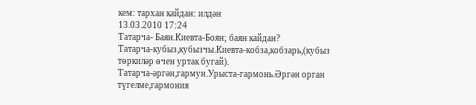кем: тархан кайдан: илдән
13.03.2010 17:24
Татарча- Баян.Киевта-Боян; баян кайдан?
Татарча-кубыз,кубызчы.Киевта-кобза,кобзарь,(кубыз төркиләр өчен уртак бугай).
Татарча-әргән,гармун.Урыста-гармонь.Әргән орган түгелме,гармония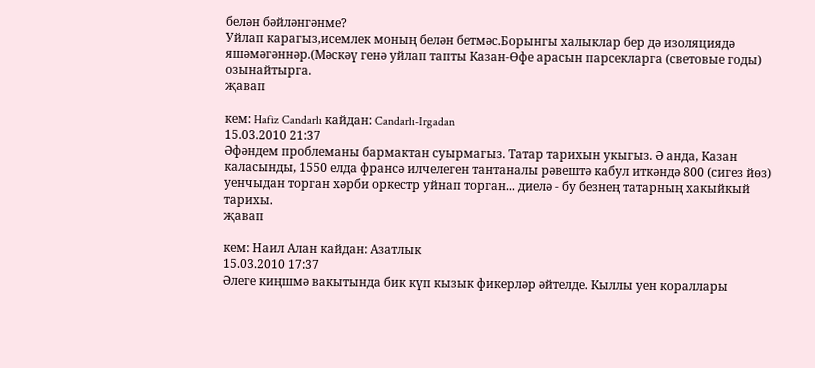белән бәйләнгәнме?
Уйлап карагыз,исемлек моның белән бетмәс.Борынгы халыклар бер дә изоляциядә яшәмәгәннәр.(Мәскәү генә уйлап тапты Казан-Өфе арасын парсекларга (световые годы) озынайтырга.
җавап

кем: Hafiz Candarlı кайдан: Candarlı-Irgadan
15.03.2010 21:37
Әфәндем проблеманы бармактан суырмагыз. Татар тарихын укыгыз. Ә анда, Казан каласынды, 1550 елда франсә илчелеген тантаналы рәвештә кабул иткәндә 800 (сигез йөз) уенчыдан торган хәрби оркестр уйнап торган... диелә - бу безнең татарның хакыйкый тарихы.
җавап

кем: Наил Алан кайдан: Азатлык
15.03.2010 17:37
Әлеге киңшмә вакытында бик күп кызык фикерләр әйтелде. Кыллы уен кораллары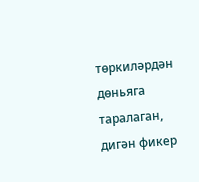төркиләрдән дөньяга таралаган, дигән фикер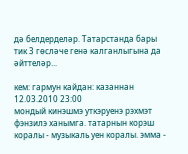дә белдерделәр. Татарстанда бары тик 3 гөсләче генә калганлыгына да әйттеләр...

кем: гармун кайдан: казаннан
12.03.2010 23:00
мондый кинэшмэ уткэруенэ рэхмэт фэнзилэ ханымга. татарнын корэш коралы - музыкаль уен коралы. эмма -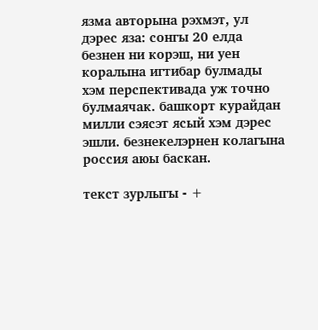язма авторына рэхмэт, ул дэрес яза: сонгы 20 елда безнен ни корэш, ни уен коралына игтибар булмады хэм перспективада уж точно булмаячак. башкорт курайдан милли сэясэт ясый хэм дэрес эшли. безнекелэрнен колагына россия аюы баскан.

текст зурлыгы - +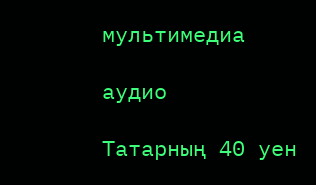мультимедиа

аудио

Татарның 40 уен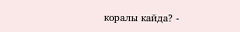коралы кайда? -